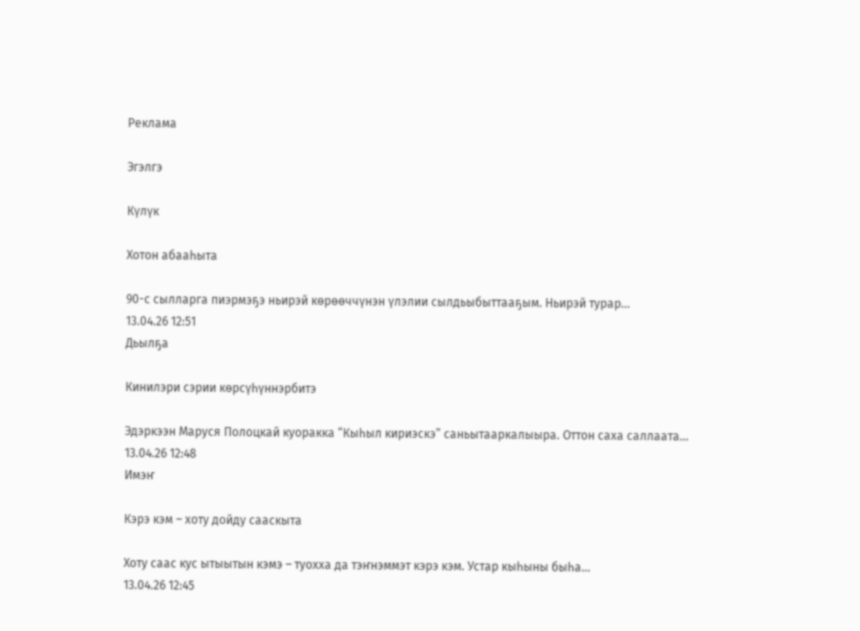Реклама

Эгэлгэ

Күлүк

Хотон абааһыта

90-с сылларга пиэрмэҕэ ньирэй көрөөччүнэн үлэлии сылдьыбыттааҕым. Ньирэй турар…
13.04.26 12:51
Дьылҕа

Кинилэри сэрии көрсүһүннэрбитэ

Эдэркээн Маруся Полоцкай куоракка “Кыһыл кириэскэ” саньытааркалыыра. Оттон саха саллаата…
13.04.26 12:48
Имэҥ

Кэрэ кэм – хоту дойду сааскыта

Хоту саас кус ытыытын кэмэ – туохха да тэҥнэммэт кэрэ кэм. Устар кыһыны быһа…
13.04.26 12:45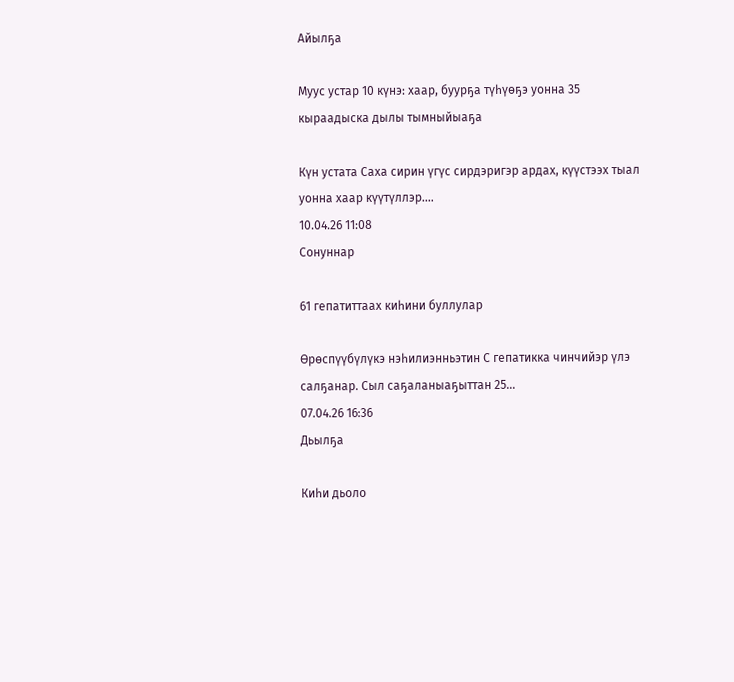Айылҕа

Муус устар 10 күнэ: хаар, буурҕа түһүөҕэ уонна 35 кыраадыска дылы тымныйыаҕа

Күн устата Саха сирин үгүс сирдэригэр ардах, күүстээх тыал уонна хаар күүтүллэр.…
10.04.26 11:08
Сонуннар

61 гепатиттаах киһини буллулар

Өрөспүүбүлүкэ нэһилиэнньэтин С гепатикка чинчийэр үлэ салҕанар. Сыл саҕаланыаҕыттан 25…
07.04.26 16:36
Дьылҕа

Киһи дьоло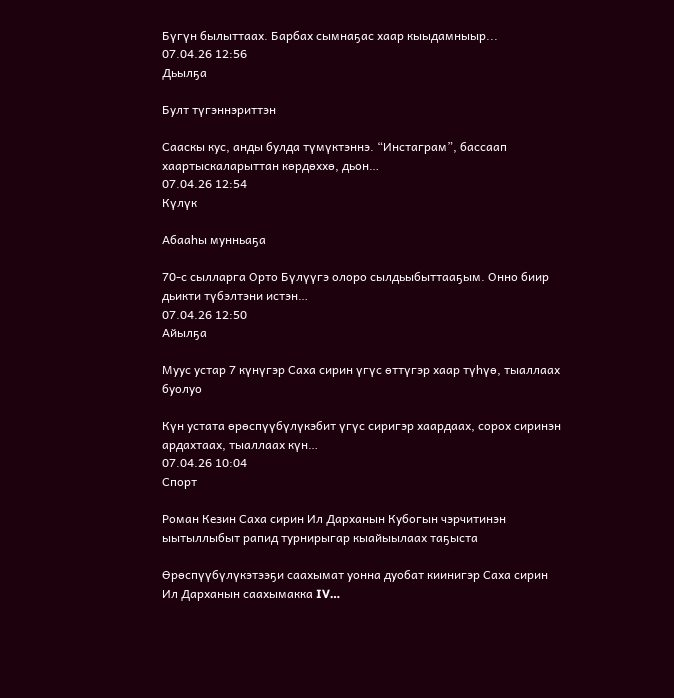Бүгүн былыттаах. Барбах сымнаҕас хаар кыыдамныыр...
07.04.26 12:56
Дьылҕа

Булт түгэннэриттэн

Сааскы кус, анды булда түмүктэннэ. “Инстаграм”, бассаап хаартыскаларыттан көрдөххө, дьон…
07.04.26 12:54
Күлүк

Абааһы мунньаҕа

70-с сылларга Орто Бүлүүгэ олоро сылдьыбыттааҕым. Онно биир дьикти түбэлтэни истэн…
07.04.26 12:50
Айылҕа

Муус устар 7 күнүгэр Саха сирин үгүс өттүгэр хаар түһүө, тыаллаах буолуо

Күн устата өрөспүүбүлүкэбит үгүс сиригэр хаардаах, сорох сиринэн ардахтаах, тыаллаах күн…
07.04.26 10:04
Спорт

Роман Кезин Саха сирин Ил Дарханын Кубогын чэрчитинэн ыытыллыбыт рапид турнирыгар кыайыылаах таҕыста

Өрөспүүбүлүкэтээҕи саахымат уонна дуобат киинигэр Саха сирин Ил Дарханын саахымакка IV…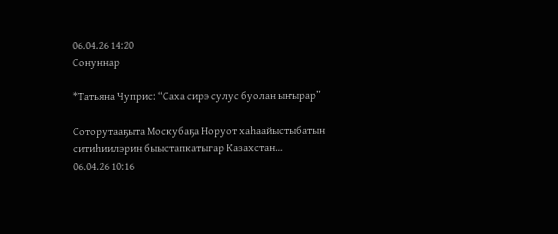06.04.26 14:20
Сонуннар

*Татьяна Чуприс: “Саха сирэ сулус буолан ыҥырар”

Соторутааҕыта Москубаҕа Норуот хаһаайыстыбатын ситиһиилэрин быыстапкатыгар Казахстан…
06.04.26 10:16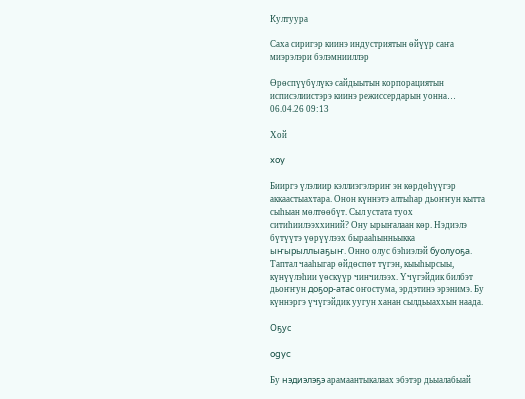Култуура

Саха сиригэр киинэ индустриятын өйүүр саҥа миэрэлэри бэлэмнииллэр

Өрөспүүбүлүкэ сайдыытын корпорациятын исписэлиистэрэ киинэ режиссердарын уонна…
06.04.26 09:13

Хой

xoy

Бииргэ үлэлиир кэллиэгэлэриҥ эн көрдөһүүгэр аккаастыахтара. Онон күннэтэ алтыһар дьоҥҥун кытта сыһыан мөлтөөбүт. Сыл устата туох ситиһиилээххиний? Ону ырыҥалаан көр. Нэдиэлэ бүтүүтэ үөрүүлээх бырааһынньыкка ыҥырыллыаҕыҥ. Онно олус бэһиэлэй буолуоҕа. Таптал чааһыгар өйдөспөт түгэн, кыыһырсыы, күнүүлэһии үөскүүр чинчилээх. Үчүгэйдик билбэт дьоҥҥун доҕор-атас оҥостума, эрдэтинэ эрэнимэ. Бу күннэргэ үчүгэйдик уугун ханан сылдьыаххын наада.

Оҕус

ogyc

Бу нэдиэлэҕэ арамаантыкалаах эбэтэр дьыалабыай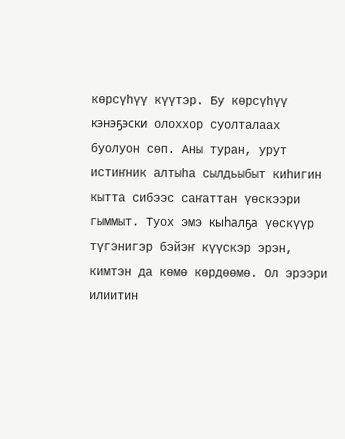көрсүһүү күүтэр. Бу көрсүһүү кэнэҕэски олоххор суолталаах буолуон сөп. Аны туран, урут истиҥник алтыһа сылдьыбыт киһигин кытта сибээс саҥаттан үөскээри гыммыт. Туох эмэ кыһалҕа үөскүүр түгэнигэр бэйэҥ күүскэр эрэн, кимтэн да көмө көрдөөмө. Ол эрээри илиитин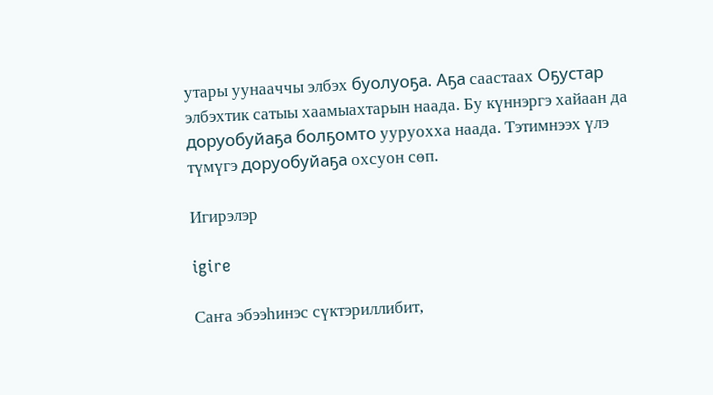утары уунааччы элбэх буолуоҕа. Аҕа саастаах Оҕустар элбэхтик сатыы хаамыахтарын наада. Бу күннэргэ хайаан да доруобуйаҕа болҕомто ууруохха наада. Тэтимнээх үлэ түмүгэ доруобуйаҕа охсуон сөп.

Игирэлэр

igire

Саҥа эбээһинэс сүктэриллибит,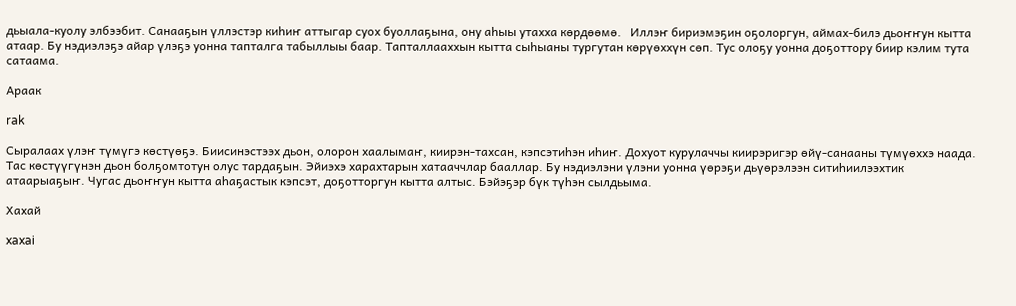дьыала-куолу элбээбит. Санааҕын үллэстэр киһиҥ аттыгар суох буоллаҕына, ону аһыы утахха көрдөөмө.   Иллэҥ бириэмэҕин оҕолоргун, аймах-билэ дьоҥҥун кытта атаар. Бу нэдиэлэҕэ айар үлэҕэ уонна тапталга табыллыы баар. Тапталлааххын кытта сыһыаны тургутан көрүөххүн сөп. Тус олоҕу уонна доҕоттору биир кэлим тута сатаама.

Араак

rak

Сыралаах үлэҥ түмүгэ көстүөҕэ. Биисинэстээх дьон, олорон хаалымаҥ, киирэн-тахсан, кэпсэтиһэн иһиҥ. Дохуот курулаччы киирэригэр өйү-санааны түмүөххэ наада. Тас көстүүгүнэн дьон болҕомтотун олус тардаҕын. Эйиэхэ харахтарын хатааччлар бааллар. Бу нэдиэлэни үлэни уонна үөрэҕи дьүөрэлээн ситиһиилээхтик атаарыаҕыҥ. Чугас дьоҥҥун кытта аһаҕастык кэпсэт, доҕотторгун кытта алтыс. Бэйэҕэр бүк түһэн сылдьыма.

Хахай

xaxai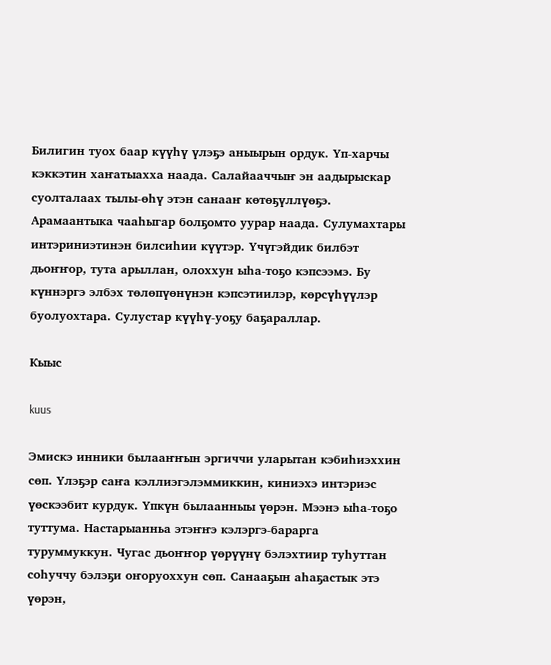Билигин туох баар күүһү үлэҕэ аныырын ордук. Үп-харчы кэккэтин хаҥатыахха наада. Салайааччыҥ эн аадырыскар суолталаах тылы-өһү этэн санааҥ көтөҕүллүөҕэ. Арамаантыка чааһыгар болҕомто уурар наада. Сулумахтары интэриниэтинэн билсиһии күүтэр. Үчүгэйдик билбэт дьоҥҥор, тута арыллан, олоххун ыһа-тоҕо кэпсээмэ. Бу күннэргэ элбэх төлөпүөнүнэн кэпсэтиилэр, көрсүһүүлэр буолуохтара. Сулустар күүһү-уоҕу баҕараллар.

Кыыс

kuus

Эмискэ инники былааҥҥын эргиччи уларытан кэбиһиэххин сөп. Үлэҕэр саҥа кэллиэгэлэммиккин, киниэхэ интэриэс үөскээбит курдук. Үпкүн былаанныы үөрэн. Мээнэ ыһа-тоҕо туттума. Настарыанньа этэҥҥэ кэлэргэ-барарга туруммуккун. Чугас дьоҥҥор үөрүүнү бэлэхтиир туһуттан соһуччу бэлэҕи оҥоруоххун сөп. Санааҕын аһаҕастык этэ үөрэн,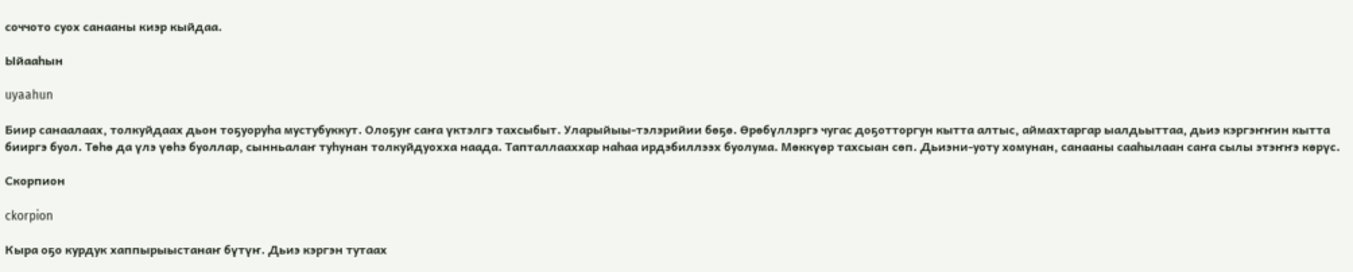соччото суох санааны киэр кыйдаа.

Ыйааһын

uyaahun

Биир санаалаах, толкуйдаах дьон тоҕуоруһа мустубуккут. Олоҕуҥ саҥа үктэлгэ тахсыбыт. Уларыйыы-тэлэрийии бөҕө. Өрөбүллэргэ чугас доҕотторгун кытта алтыс, аймахтаргар ыалдьыттаа, дьиэ кэргэҥҥин кытта бииргэ буол. Төһө да үлэ үөһэ буоллар, сынньалаҥ туһунан толкуйдуохха наада. Тапталлааххар наһаа ирдэбиллээх буолума. Мөккүөр тахсыан сөп. Дьиэни-уоту хомунан, санааны сааһылаан саҥа сылы этэҥҥэ көрүс.

Скорпион

ckorpion

Кыра оҕо курдук хаппырыыстанаҥ бүтүҥ. Дьиэ кэргэн тутаах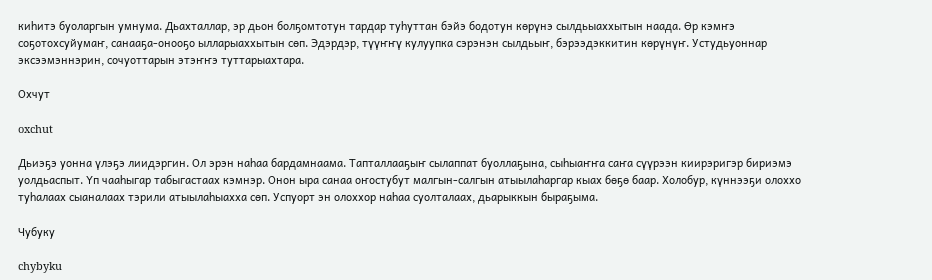киһитэ буоларгын умнума. Дьахталлар, эр дьон болҕомтотун тардар туһуттан бэйэ бодотун көрүнэ сылдьыаххытын наада. Өр кэмҥэ соҕотохсуйумаҥ, санааҕа-онооҕо ылларыаххытын сөп. Эдэрдэр, түүҥҥү кулуупка сэрэнэн сылдьыҥ, бэрээдэккитин көрүнүҥ. Устудьуоннар эксээмэннэрин, сочуоттарын этэҥҥэ туттарыахтара.

Охчут

oxchut

Дьиэҕэ уонна үлэҕэ лиидэргин. Ол эрэн наһаа бардамнаама. Тапталлааҕыҥ сылаппат буоллаҕына, сыһыаҥҥа саҥа сүүрээн киирэригэр бириэмэ уолдьаспыт. Үп чааһыгар табыгастаах кэмнэр. Онон ыра санаа оҥостубут малгын-салгын атыылаһаргар кыах бөҕө баар. Холобур, күннээҕи олоххо туһалаах сыаналаах тэрили атыылаһыахха сөп. Успуорт эн олоххор наһаа суолталаах, дьарыккын быраҕыма.

Чубуку

chybyku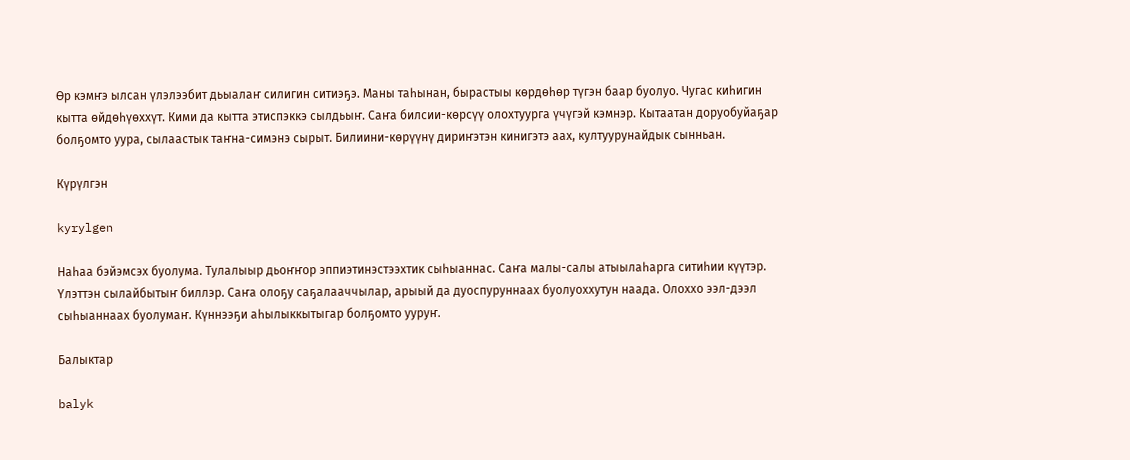Өр кэмҥэ ылсан үлэлээбит дьыалаҥ силигин ситиэҕэ. Маны таһынан, бырастыы көрдөһөр түгэн баар буолуо. Чугас киһигин кытта өйдөһүөххүт. Кими да кытта этиспэккэ сылдьыҥ. Саҥа билсии-көрсүү олохтуурга үчүгэй кэмнэр. Кытаатан доруобуйаҕар болҕомто уура, сылаастык таҥна-симэнэ сырыт. Билиини-көрүүнү дириҥэтэн кинигэтэ аах, култуурунайдык сынньан.

Күрүлгэн

kyrylgen

Наһаа бэйэмсэх буолума. Тулалыыр дьоҥҥор эппиэтинэстээхтик сыһыаннас. Саҥа малы-салы атыылаһарга ситиһии күүтэр. Үлэттэн сылайбытыҥ биллэр. Саҥа олоҕу саҕалааччылар, арыый да дуоспуруннаах буолуоххутун наада. Олоххо ээл-дээл сыһыаннаах буолумаҥ. Күннээҕи аһылыккытыгар болҕомто ууруҥ.

Балыктар

balyk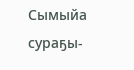Сымыйа сураҕы-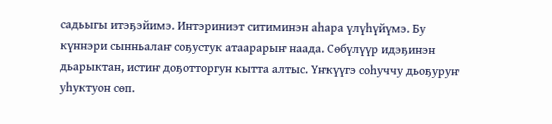садьыгы итэҕэйимэ. Интэриниэт ситиминэн аһара үлүһүйүмэ. Бу күннэри сынньалаҥ соҕустук атаарарыҥ наада. Сөбүлүүр идэҕинэн дьарыктан, истиҥ доҕотторгун кытта алтыс. Үҥкүүгэ соһуччу дьоҕуруҥ уһуктуон сөп.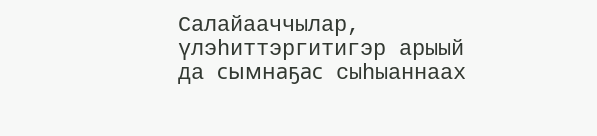Салайааччылар, үлэһиттэргитигэр арыый да сымнаҕас сыһыаннаах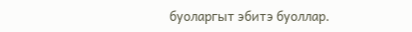буоларгыт эбитэ буоллар.